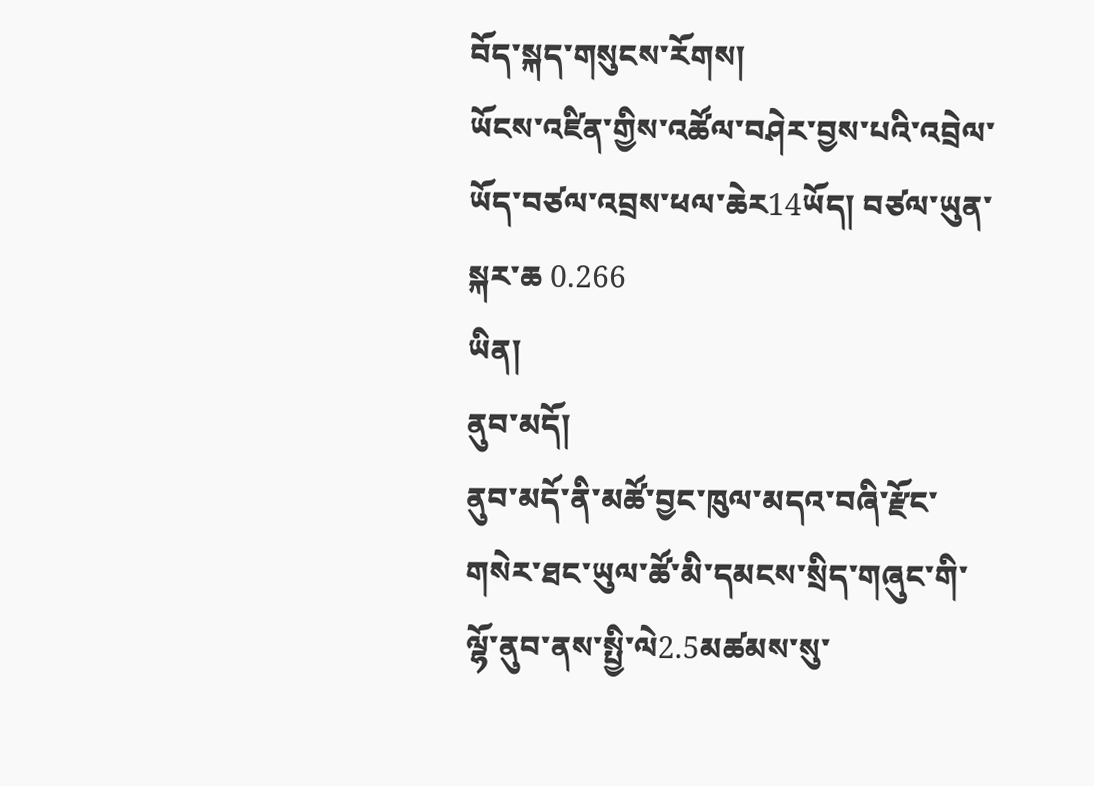བོད་སྐད་གསུངས་རོགས།
ཡོངས་འཛིན་གྱིས་འཚོལ་བཤེར་བྱས་པའི་འབྲེལ་ཡོད་བཙལ་འབྲས་ཕལ་ཆེར14ཡོད། བཙལ་ཡུན་སྐར་ཆ 0.266
ཡིན།
ནུབ་མདོ།
ནུབ་མདོ་ནི་མཚོ་བྱང་ཁུལ་མདའ་བཞི་རྫོང་གསེར་ཐང་ཡུལ་ཚོ་མི་དམངས་སྲིད་གཞུང་གི་ལྷོ་ནུབ་ནས་སྤྱི་ལེ2.5མཚམས་སུ་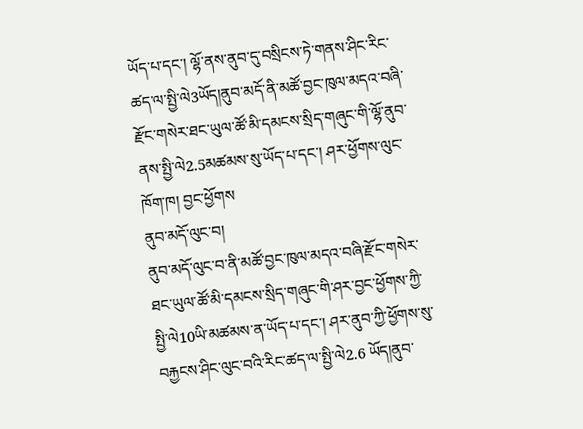ཡོད་པ་དང་། ལྷོ་ནས་ནུབ་དུ་བསྲིངས་ཏེ་གནས་ཤིང་རིང་ཚད་ལ་སྤྱི་ལེ3ཡོད།ནུབ་མདོ་ནི་མཚོ་བྱང་ཁུལ་མདའ་བཞི་རྫོང་གསེར་ཐང་ཡུལ་ཚོ་མི་དམངས་སྲིད་གཞུང་གི་ལྷོ་ནུབ་ནས་སྤྱི་ལེ2.5མཚམས་སུ་ཡོད་པ་དང་། ཤར་ཕྱོགས་ལུང་ཁོག་ཁ། བྱང་ཕྱོགས
ནུབ་མདོ་ལུང་བ།
ནུབ་མདོ་ལུང་བ་ནི་མཚོ་བྱང་ཁུལ་མདའ་བཞི་རྫོང་གསེར་ཐང་ཡུལ་ཚོ་མི་དམངས་སྲིད་གཞུང་གི་ཤར་བྱང་ཕྱོགས་ཀྱི་སྤྱི་ལེ10ཡི་མཚམས་ན་ཡོད་པ་དང་། ཤར་ནུབ་ཀྱི་ཕྱོགས་སུ་བརྐྱངས་ཤིང་ལུང་བའི་རིང་ཚད་ལ་སྤྱི་ལེ2.6 ཡོད།ནུབ་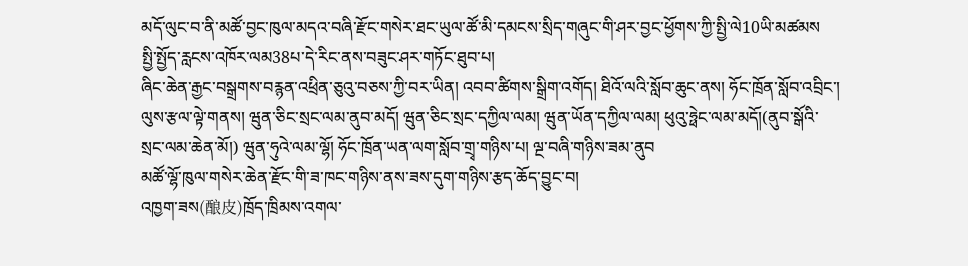མདོ་ལུང་བ་ནི་མཚོ་བྱང་ཁུལ་མདའ་བཞི་རྫོང་གསེར་ཐང་ཡུལ་ཚོ་མི་དམངས་སྲིད་གཞུང་གི་ཤར་བྱང་ཕྱོགས་ཀྱི་སྤྱི་ལེ10ཡི་མཚམས
སྤྱི་སྤྱོད་རླངས་འཁོར་ལམ38པ་དེ་རིང་ནས་བཟུང་ཤར་གཏོང་ཐུབ་པ།
ཞིང་ཆེན་རྒྱང་བསྒྲགས་བརྙན་འཕྲིན་ཅུའུ་བཅས་ཀྱི་བར་ཡིན། འབབ་ཚིགས་སྒྲིག་འགོད། ཐིའོ་ལའི་སློབ་ཆུང་ནས། ཧོང་ཁྲོན་སློབ་འབྲིང་། ལུས་རྩལ་ལྟེ་གནས། ཝུན་ཅིང་སྲང་ལམ་ནུབ་མདོ། ཝུན་ཅིང་སྲང་དཀྱིལ་ལམ། ཝུན་ཡོན་དཀྱིལ་ལམ། ཕུའུ་ཧྥེང་ལམ་མདོ།(ནུབ་སྒོའི་སྲང་ལམ་ཆེན་མོ།) ཝུན་ཧུའེ་ལམ་ལྷོ། ཧོང་ཁྲོན་ཡན་ལག་སློབ་གྲྭ་གཉིས་པ། ལྔ་བཞི་གཉིས་ཟམ་ནུབ
མཚོ་ལྷོ་ཁུལ་གསེར་ཆེན་རྫོང་གི་ཟ་ཁང་གཉིས་ནས་ཟས་དུག་གཉིས་རྩད་ཆོད་བྱུང་བ།
འཁྱག་ཟས(酿皮)ཁྲོད་ཁྲིམས་འགལ་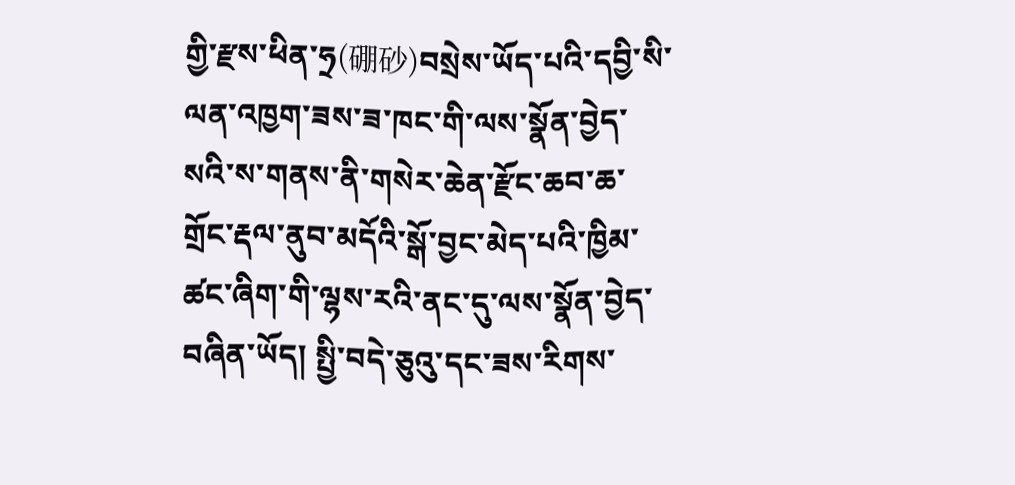གྱི་རྫས་ཕིན་ཧྲ(硼砂)བསྲེས་ཡོད་པའི་དབྱི་སི་ལན་འཁྱག་ཟས་ཟ་ཁང་གི་ལས་སྣོན་བྱེད་སའི་ས་གནས་ནི་གསེར་ཆེན་རྫོང་ཆབ་ཆ་གྲོང་རྡལ་ནུབ་མདོའི་སྒོ་བྱང་མེད་པའི་ཁྱིམ་ཚང་ཞིག་གི་ལྷས་རའི་ནང་དུ་ལས་སྣོན་བྱེད་བཞིན་ཡོད། སྤྱི་བདེ་ཅུའུ་དང་ཟས་རིགས་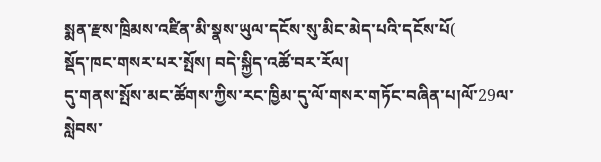སྨན་རྫས་ཁྲིམས་འཛིན་མི་སྣས་ཡུལ་དངོས་སུ་མིང་མེད་པའི་དངོས་པོ(
སྡོད་ཁང་གསར་པར་སྤོས། བདེ་སྐྱིད་འཚོ་བར་རོལ།
དུ་གནས་སྤོས་མང་ཚོགས་ཀྱིས་རང་ཁྱིམ་དུ་ལོ་གསར་གཏོང་བཞིན་པ།ལོ་29ལ་སླེབས་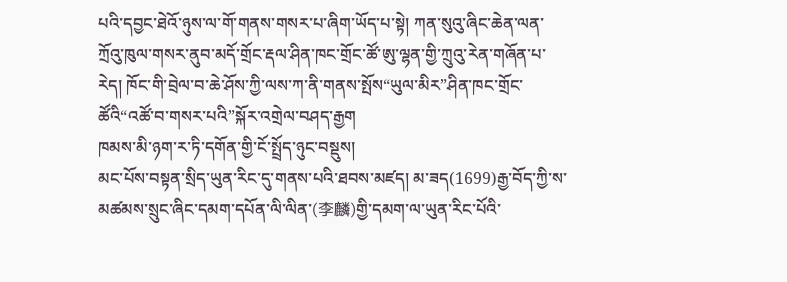པའི་དབྱང་ཐེའོ་ཉུས་ལ་གོ་གནས་གསར་པ་ཞིག་ཡོད་པ་སྟེ། ཀན་སུའུ་ཞིང་ཆེན་ལན་ཀྲོའུ་ཁུལ་གསར་ནུབ་མདོ་གྲོང་རྡལ་ཤིན་ཁང་གྲོང་ཚོ་ཨུ་ལྷན་གྱི་ཀྲུའུ་རེན་གཞོན་པ་རེད། ཁོང་གི་བྲེལ་བ་ཆེ་ཤོས་ཀྱི་ལས་ཀ་ནི་གནས་སྤོས“ཡུལ་མིར”ཤིན་ཁང་གྲོང་ཚོའི“འཚོ་བ་གསར་པའི”སྐོར་འགྲེལ་བཤད་རྒྱག
ཁམས་མི་ཉག་ར་ཏི་དགོན་གྱི་ངོ་སྤྲོད་ཉུང་བསྡུས།
མང་པོས་བསྟན་སྲིད་ཡུན་རིང་དུ་གནས་པའི་ཐབས་མཛད། མ་ཟད(1699)རྒྱ་བོད་ཀྱི་ས་མཚམས་སྲུང་ཞིང་དམག་དཔོན་ལི་ལིན་(李麟)གྱི་དམག་ལ་ཡུན་རིང་པོའི་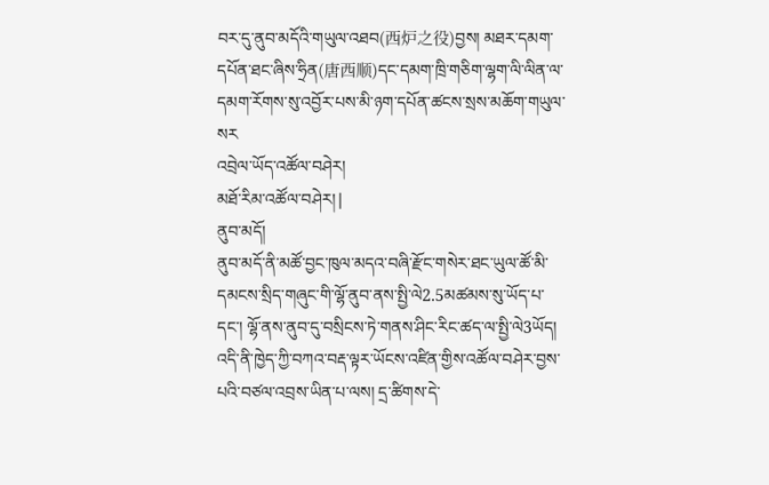བར་དུ་ནུབ་མདོའི་གཡུལ་འཐབ(西炉之役)བྱས། མཐར་དམག་དཔོན་ཐང་ཞིས་ཧྲིན(唐西顺)དང་དམག་ཁྲི་གཅིག་ལྷག་ལི་ལིན་ལ་དམག་རོགས་སུ་འབྱོར་པས་མི་ཉག་དཔོན་ཚངས་སྲས་མཆོག་གཡུལ་སར
འབྲེལ་ཡོད་འཚོལ་བཤེར།
མཐོ་རིམ་འཚོལ་བཤེར། |
ནུབ་མདོ།
ནུབ་མདོ་ནི་མཚོ་བྱང་ཁུལ་མདའ་བཞི་རྫོང་གསེར་ཐང་ཡུལ་ཚོ་མི་དམངས་སྲིད་གཞུང་གི་ལྷོ་ནུབ་ནས་སྤྱི་ལེ2.5མཚམས་སུ་ཡོད་པ་དང་། ལྷོ་ནས་ནུབ་དུ་བསྲིངས་ཏེ་གནས་ཤིང་རིང་ཚད་ལ་སྤྱི་ལེ3ཡོད།
འདི་ནི་ཁྱེད་ཀྱི་བཀའ་བརྡ་ལྟར་ཡོངས་འཛིན་གྱིས་འཚོལ་བཤེར་བྱས་པའི་བཙལ་འབྲས་ཡིན་པ་ལས། དྲ་ཚིགས་དེ་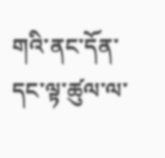གའི་ནང་དོན་དང་ལྟ་ཚུལ་ལ་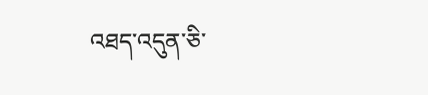འཐད་འདུན་ཅི་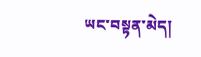ཡང་བསྟན་མེད།